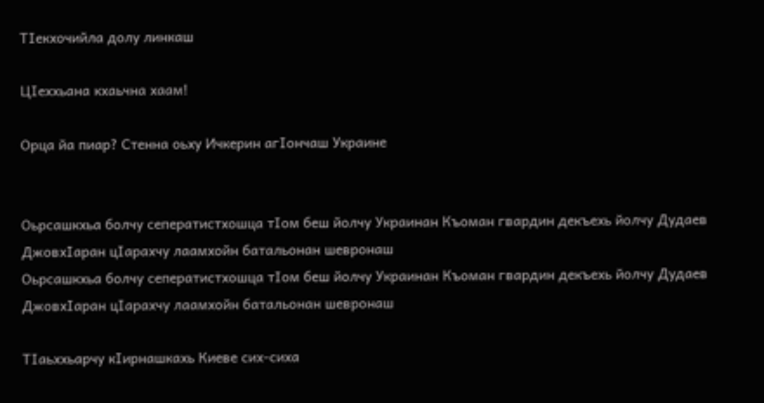ТIекхочийла долу линкаш

ЦIеххьана кхаьчна хаам!

Орца йа пиар? Стенна оьху Ичкерин агIончаш Украине


Оьрсашкхьа болчу сеператистхошца тIом беш йолчу Украинан Къоман гвардин декъехь йолчу Дудаев ДжовхIаран цIарахчу лаамхойн батальонан шевронаш
Оьрсашкхьа болчу сеператистхошца тIом беш йолчу Украинан Къоман гвардин декъехь йолчу Дудаев ДжовхIаран цIарахчу лаамхойн батальонан шевронаш

ТIаьххьарчу кIирнашкахь Киеве сих-сиха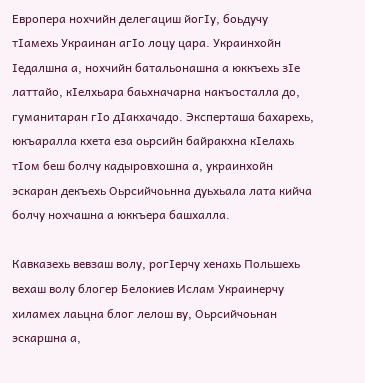Европера нохчийн делегациш йогIу, боьдучу тIамехь Украинан агIо лоцу цара. Украинхойн Iедалшна а, нохчийн батальонашна а юккъехь зIе латтайо, кIелхьара баьхначарна накъосталла до, гуманитаран гIо дIакхачадо. Эксперташа бахарехь, юкъаралла кхета еза оьрсийн байракхна кIелахь тIом беш болчу кадыровхошна а, украинхойн эскаран декъехь Оьрсийчоьнна дуьхьала лата кийча болчу нохчашна а юккъера башхалла.

Кавказехь вевзаш волу, рогIерчу хенахь Польшехь вехаш волу блогер Белокиев Ислам Украинерчу хиламех лаьцна блог лелош ву, Оьрсийчоьнан эскаршна а,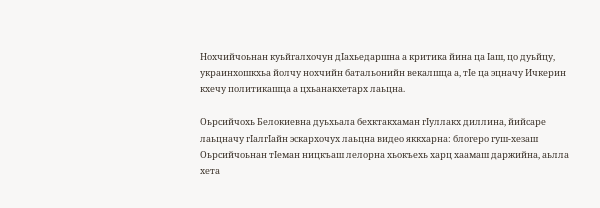Нохчийчоьнан куьйгалхочун дIахьедаршна а критика йина ца Iаш, цо дуьйцу, украинхошкхьа йолчу нохчийн батальонийн векалшца а, тIе ца эцначу Ичкерин кхечу политикашца а цхьанакхетарх лаьцна.

Оьрсийчохь Белокиевна дуьхьала бехктакхаман гIуллакх диллина, йийсаре лаьцначу гIалгIайн эскархочух лаьцна видео яккхарна: блогеро гуш-хезаш Оьрсийчоьнан тIеман ницкъаш лелорна хьокъехь харц хаамаш даржийна, аьлла хета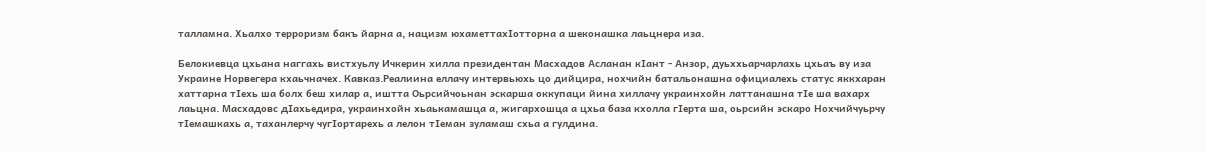талламна. Хьалхо терроризм бакъ йарна а, нацизм юхаметтахIотторна а шеконашка лаьцнера иза.

Белокиевца цхьана наггахь вистхуьлу Ичкерин хилла президентан Масхадов Асланан кIант - Анзор, дуьххьарчарлахь цхьаъ ву иза Украине Норвегера кхаьчначех. Кавказ.Реалиина еллачу интервьюхь цо дийцира, нохчийн батальонашна официалехь статус яккхаран хаттарна тIехь ша болх беш хилар а, иштта Оьрсийчоьнан эскарша оккупаци йина хиллачу украинхойн латтанашна тIе ша вахарх лаьцна. Масхадовс дIахьедира, украинхойн хьаькамашца а, жигархошца а цхьа база кхолла гIерта ша, оьрсийн эскаро Нохчийчуьрчу тIемашкахь а, таханлерчу чугIортарехь а лелон тIеман зуламаш схьа а гулдина.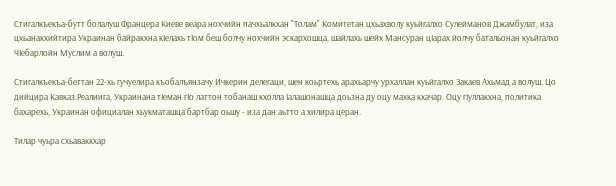Стигалкъекъа-бутт болалуш Францера Киеве веара нохчийн пачхьалкхан "Толам" Комитетан цхьахволу куьйгалхо Сулейманов Джамбулат, иза цхьанакхийтира Украинан байракхна кIелахь тIом беш болчу нохчийн эскархошца, шайлахь шейх Мансуран цIарах йолчу батальонан куьйгалхо ЧIебарлойн Муслим а волуш.

Стигалкъекъа-беттан 22-хь гучуелира къобалъянзачу Ичкерин делегаци, шен коьртехь арахьарчу урхаллан куьйгалхо Закаев Ахьмад а волуш. Цо дийцира Кавказ.Реалиига, Украинана тIеман гIо латтон тобанаш кхолла Iалашонашца доьзна ду оцу махка кхачар. Оцу гIуллакхна, политика бахарехь, Украинан официалан хьукматашца бартбар оьшу - иза дан аьтто а хилира церан.

Тилар чуьра схьаваккхар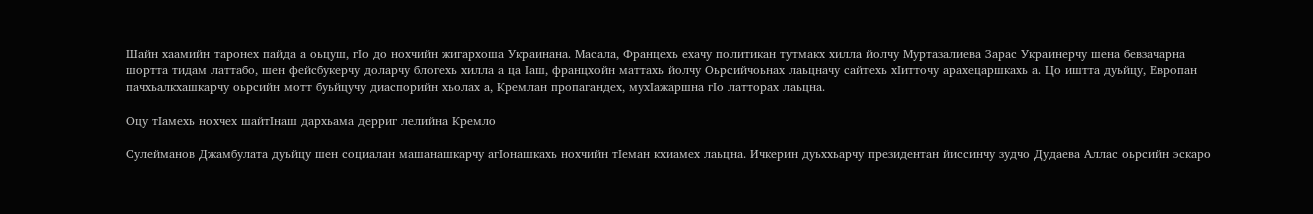Шайн хаамийн таронех пайда а оьцуш, гIо до нохчийн жигархоша Украинана. Масала, Францехь ехачу политикан тутмакх хилла йолчу Муртазалиева Зарас Украинерчу шена бевзачарна шортта тидам латтабо, шен фейсбукерчу доларчу блогехь хилла а ца Iаш, францхойн маттахь йолчу Оьрсийчоьнах лаьцначу сайтехь хIитточу арахецаршкахь а. Цо иштта дуьйцу, Европан пачхьалкхашкарчу оьрсийн мотт буьйцучу диаспорийн хьолах а, Кремлан пропагандех, мухIажаршна гIо латторах лаьцна.

Оцу тIамехь нохчех шайтIнаш дархьама дерриг лелийна Кремло

Сулейманов Джамбулата дуьйцу шен социалан машанашкарчу агIонашкахь нохчийн тIеман кхиамех лаьцна. Ичкерин дуьххьарчу президентан йиссинчу зудчо Дудаева Аллас оьрсийн эскаро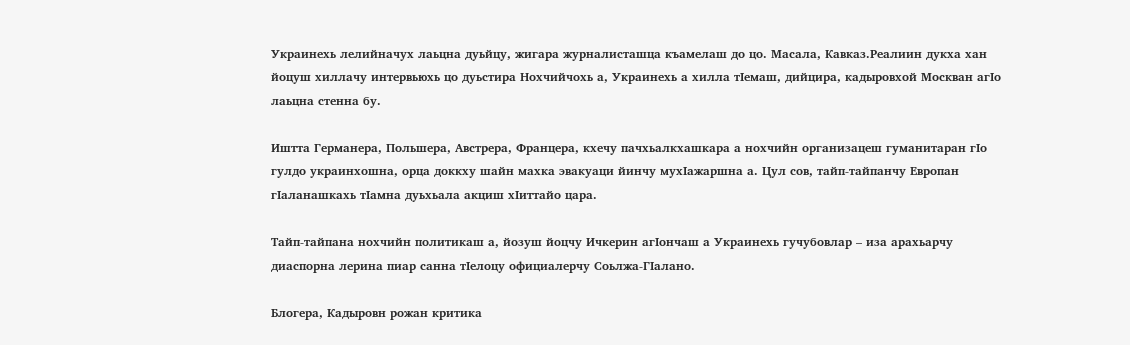Украинехь лелийначух лаьцна дуьйцу, жигара журналисташца къамелаш до цо. Масала, Кавказ.Реалиин дукха хан йоцуш хиллачу интервьюхь цо дуьстира Нохчийчохь а, Украинехь а хилла тIемаш, дийцира, кадыровхой Москван агIо лаьцна стенна бу.

Иштта Германера, Польшера, Австрера, Францера, кхечу пачхьалкхашкара а нохчийн организацеш гуманитаран гIо гулдо украинхошна, орца доккху шайн махка эвакуаци йинчу мухIажаршна а. Цул сов, тайп-тайпанчу Европан гIаланашкахь тIамна дуьхьала акциш хIиттайо цара.

Тайп-тайпана нохчийн политикаш а, йозуш йоцчу Ичкерин агIончаш а Украинехь гучубовлар – иза арахьарчу диаспорна лерина пиар санна тIелоцу официалерчу Соьлжа-ГIалано.

Блогера, Кадыровн рожан критика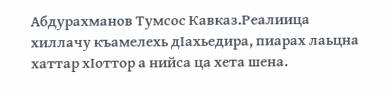Абдурахманов Тумсос Кавказ.Реалиица хиллачу къамелехь дIахьедира, пиарах лаьцна хаттар хIоттор а нийса ца хета шена.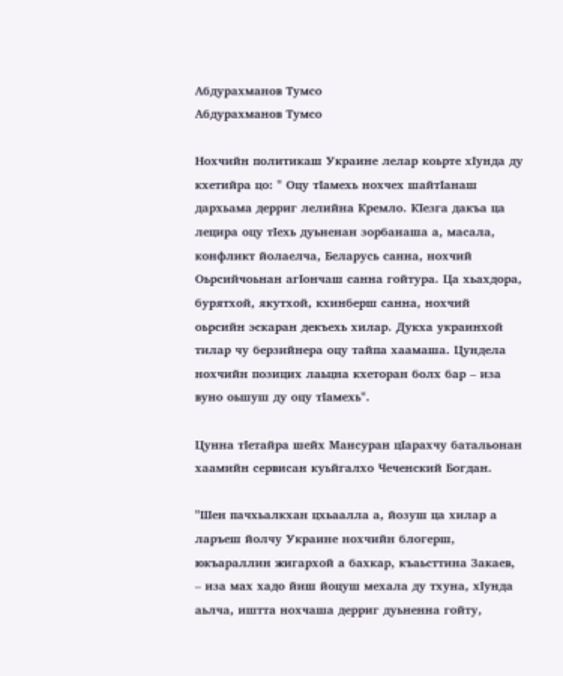Абдурахманов Тумсо
Абдурахманов Тумсо

Нохчийн политикаш Украине лелар коьрте хIунда ду кхетийра цо: " Оцу тIамехь нохчех шайтIанаш дархьама дерриг лелийна Кремло. КIезга дакъа ца лецира оцу тIехь дуьненан зорбанаша а, масала, конфликт йолаелча, Беларусь санна, нохчий Оьрсийчоьнан агIончаш санна гойтура. Ца хьахдора, бурятхой, якутхой, кхинберш санна, нохчий оьрсийн эскаран декъехь хилар. Дукха украинхой тилар чу берзийнера оцу тайпа хаамаша. Цундела нохчийн позицих лаьцна кхеторан болх бар – иза вуно оьшуш ду оцу тIамехь".

Цунна тIетайра шейх Мансуран цIарахчу батальонан хаамийн сервисан куьйгалхо Чеченский Богдан.

"Шен пачхьалкхан цхьаалла а, йозуш ца хилар а ларъеш йолчу Украине нохчийн блогерш, юкъараллин жигархой а бахкар, къаьсттина Закаев, – иза мах хадо йиш йоцуш мехала ду тхуна, хIунда аьлча, иштта нохчаша дерриг дуьненна гойту,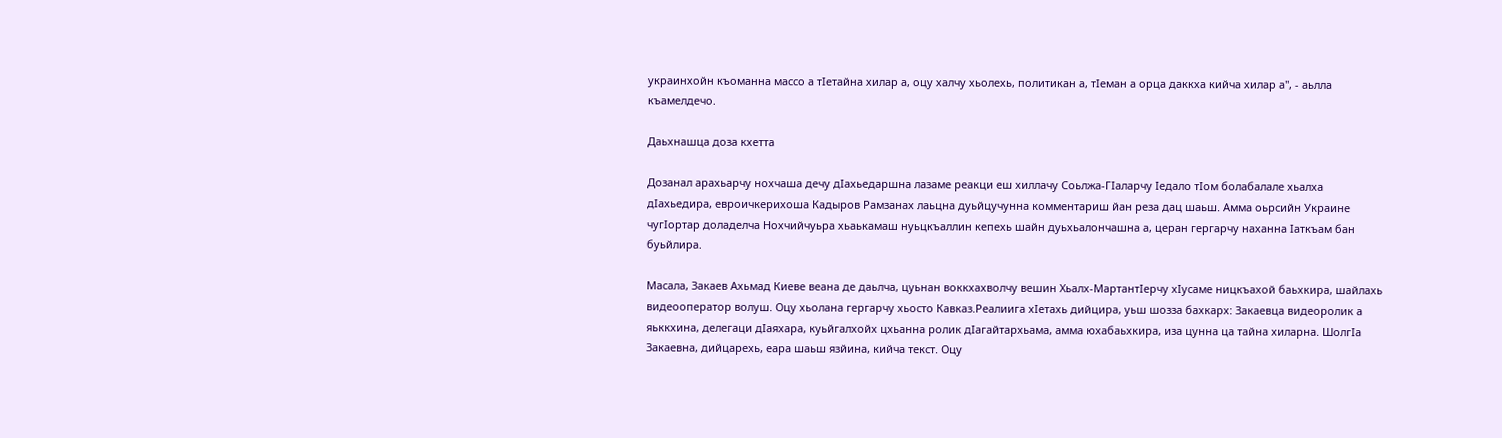украинхойн къоманна массо а тIетайна хилар а, оцу халчу хьолехь, политикан а, тIеман а орца даккха кийча хилар а", - аьлла къамелдечо.

Даьхнашца доза кхетта

Дозанал арахьарчу нохчаша дечу дIахьедаршна лазаме реакци еш хиллачу Соьлжа-ГIаларчу Iедало тIом болабалале хьалха дIахьедира, евроичкерихоша Кадыров Рамзанах лаьцна дуьйцучунна комментариш йан реза дац шаьш. Амма оьрсийн Украине чугIортар доладелча Нохчийчуьра хьаькамаш нуьцкъаллин кепехь шайн дуьхьалончашна а, церан гергарчу наханна Iаткъам бан буьйлира.

Масала, Закаев Ахьмад Киеве веана де даьлча, цуьнан воккхахволчу вешин Хьалх-МартантIерчу хIусаме ницкъахой баьхкира, шайлахь видеооператор волуш. Оцу хьолана гергарчу хьосто Кавказ.Реалиига хIетахь дийцира, уьш шозза бахкарх: Закаевца видеоролик а яьккхина, делегаци дIаяхара, куьйгалхойх цхьанна ролик дIагайтархьама, амма юхабаьхкира, иза цунна ца тайна хиларна. ШолгIа Закаевна, дийцарехь, еара шаьш язйина, кийча текст. Оцу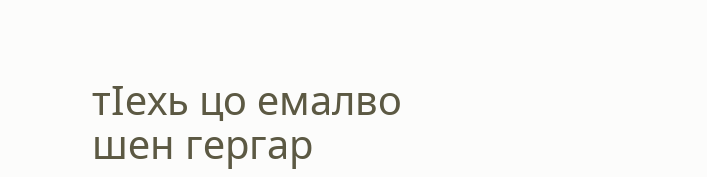тIехь цо емалво шен гергар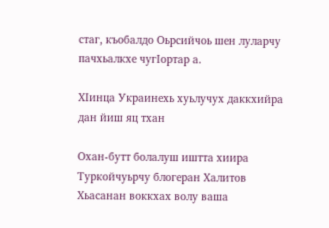стаг, къобалдо Оьрсийчоь шен луларчу пачхьалкхе чугIортар а.

ХIинца Украинехь хуьлучух даккхийра дан йиш яц тхан

Охан-бутт болалуш иштта хиира Туркойчуьрчу блогеран Халитов Хьасанан воккхах волу ваша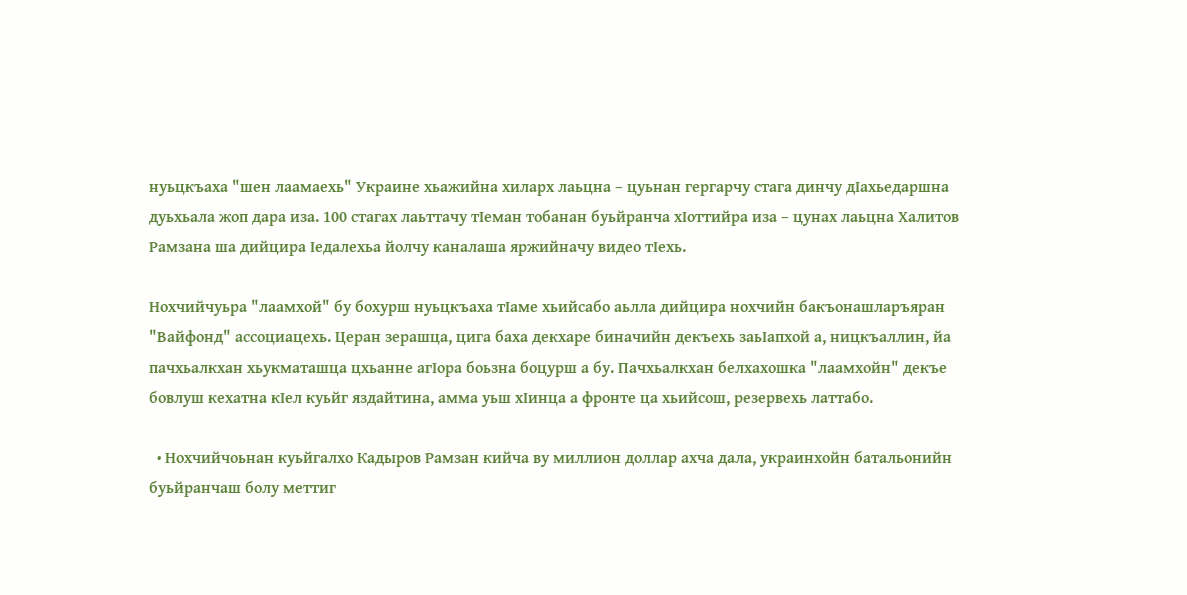нуьцкъаха "шен лаамаехь" Украине хьажийна хиларх лаьцна – цуьнан гергарчу стага динчу дIахьедаршна дуьхьала жоп дара иза. 100 стагах лаьттачу тIеман тобанан буьйранча хIоттийра иза – цунах лаьцна Халитов Рамзана ша дийцира Iедалехьа йолчу каналаша яржийначу видео тIехь.

Нохчийчуьра "лаамхой" бу бохурш нуьцкъаха тIаме хьийсабо аьлла дийцира нохчийн бакъонашларъяран "Вайфонд" ассоциацехь. Церан зерашца, цига баха декхаре биначийн декъехь заьIапхой а, ницкъаллин, йа пачхьалкхан хьукматашца цхьанне агIора боьзна боцурш а бу. Пачхьалкхан белхахошка "лаамхойн" декъе бовлуш кехатна кIел куьйг яздайтина, амма уьш хIинца а фронте ца хьийсош, резервехь латтабо.

  • Нохчийчоьнан куьйгалхо Кадыров Рамзан кийча ву миллион доллар ахча дала, украинхойн батальонийн буьйранчаш болу меттиг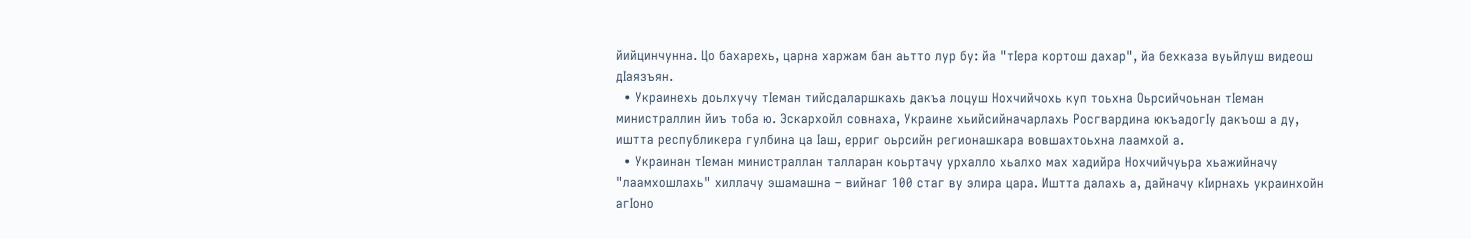йийцинчунна. Цо бахарехь, царна харжам бан аьтто лур бу: йа "тIера кортош дахар", йа бехказа вуьйлуш видеош дIаязъян.
  • Украинехь доьлхучу тIеман тийсдаларшкахь дакъа лоцуш Нохчийчохь куп тоьхна Оьрсийчоьнан тIеман министраллин йиъ тоба ю. Эскархойл совнаха, Украине хьийсийначарлахь Росгвардина юкъадогIу дакъош а ду, иштта республикера гулбина ца Iаш, ерриг оьрсийн регионашкара вовшахтоьхна лаамхой а.
  • Украинан тIеман министраллан талларан коьртачу урхалло хьалхо мах хадийра Нохчийчуьра хьажийначу "лаамхошлахь" хиллачу эшамашна – вийнаг 100 стаг ву элира цара. Иштта далахь а, дайначу кIирнахь украинхойн агIоно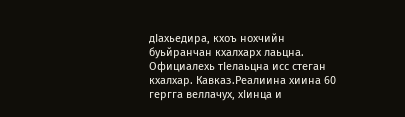дIахьедира, кхоъ нохчийн буьйранчан кхалхарх лаьцна. Официалехь тIелаьцна исс стеган кхалхар. Кавказ.Реалиина хиина 60 гергга веллачух, хIинца и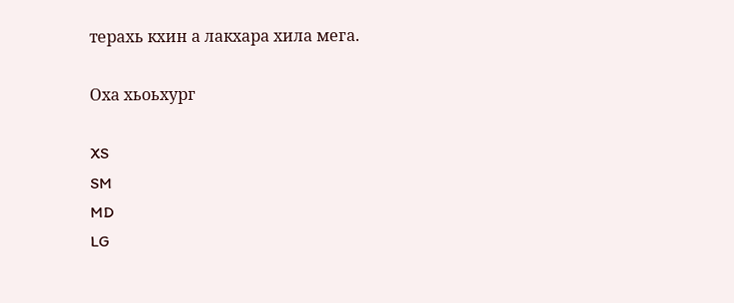терахь кхин а лакхара хила мега.

Оха хьоьхург

XS
SM
MD
LG